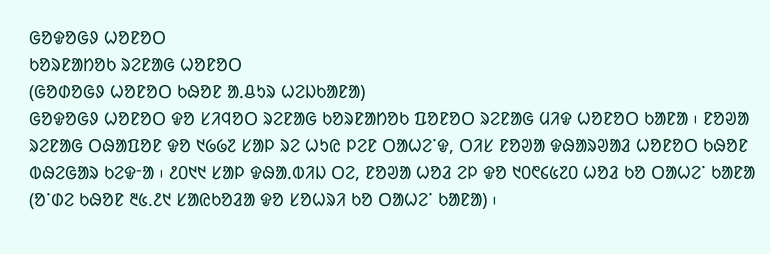ᱜᱚᱫᱚᱜᱽ ᱦᱚᱱᱚᱛ
ᱠᱚᱨᱱᱟᱴᱚᱠ ᱨᱮᱱᱟᱜ ᱦᱚᱱᱚᱛ
(ᱜᱚᱰᱚᱜᱽ ᱦᱚᱱᱚᱛ ᱠᱷᱚᱱ ᱟᱹᱪᱩᱨ ᱦᱮᱡᱠᱟᱱᱟ)
ᱜᱚᱫᱚᱜᱽ ᱦᱚᱱᱚᱛ ᱫᱚ ᱥᱤᱧᱚᱛ ᱨᱮᱱᱟᱜ ᱠᱚᱨᱱᱟᱴᱚᱠ ᱯᱚᱱᱚᱛ ᱨᱮᱱᱟᱜ ᱢᱤᱫ ᱦᱚᱱᱚᱛ ᱠᱟᱱᱟ ᱾ ᱱᱚᱣᱟ ᱨᱮᱱᱟᱜ ᱛᱷᱟᱯᱚᱱ ᱫᱚ ᱑᱙᱙᱗ ᱥᱟᱞ ᱨᱮ ᱦᱩᱭ ᱞᱮᱱ ᱛᱟᱦᱮᱸᱫ, ᱛᱤᱥ ᱱᱚᱣᱟ ᱫᱷᱟᱨᱣᱟᱲ ᱦᱚᱱᱚᱛ ᱠᱷᱚᱱ ᱵᱷᱮᱜᱟᱨ ᱠᱮᱫᱼᱟ ᱾ ᱒᱐᱑᱑ ᱥᱟᱞ ᱫᱷᱟᱹᱵᱤᱡ ᱛᱮ, ᱱᱚᱣᱟ ᱦᱚᱲ ᱮᱞ ᱫᱚ ᱑᱐᱖᱔᱕᱗᱐ ᱦᱚᱲ ᱠᱚ ᱛᱟᱦᱮᱸ ᱠᱟᱱᱟ (ᱚᱸᱰᱮ ᱠᱷᱚᱱ ᱓᱕.᱒᱑ ᱥᱟᱭᱠᱚᱲᱟ ᱫᱚ ᱥᱚᱦᱨᱤ ᱠᱚ ᱛᱟᱦᱮᱸ ᱠᱟᱱᱟ) ᱾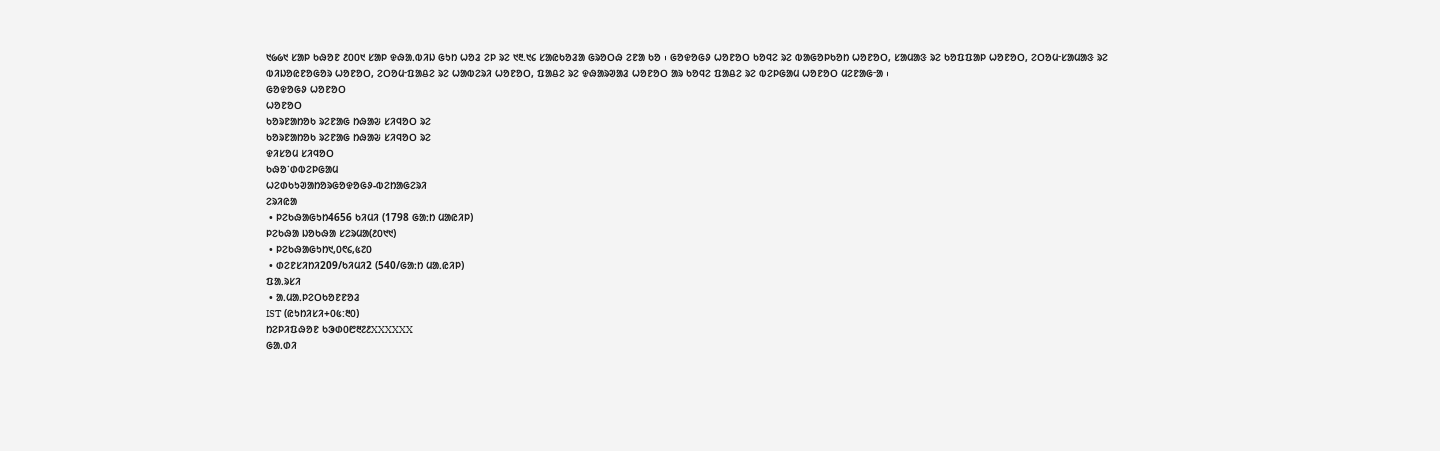᱑᱙᱙᱑ ᱥᱟᱞ ᱠᱷᱚᱱ ᱒᱐᱐᱑ ᱥᱟᱞ ᱫᱷᱟᱹᱵᱤᱡ ᱜᱩᱴ ᱦᱚᱲ ᱮᱞ ᱨᱮ ᱑᱓.᱑᱔ ᱥᱟᱭᱠᱚᱲᱟ ᱜᱨᱚᱛᱷ ᱮᱱᱟ ᱠᱚ ᱾ ᱜᱚᱫᱚᱜᱽ ᱦᱚᱱᱚᱛ ᱠᱚᱧᱮ ᱨᱮ ᱵᱟᱜᱚᱞᱠᱚᱴ ᱦᱚᱱᱚᱛ, ᱥᱟᱢᱟᱝ ᱨᱮ ᱠᱚᱯᱯᱟᱞ ᱦᱚᱱᱚᱛ, ᱮᱛᱚᱢᱼᱥᱟᱢᱟᱝ ᱨᱮ ᱵᱤᱡᱚᱭᱱᱚᱜᱚᱨ ᱦᱚᱱᱚᱛ, ᱮᱛᱚᱢᱼᱯᱟᱪᱮ ᱨᱮ ᱦᱟᱵᱮᱨᱤ ᱦᱚᱱᱚᱛ, ᱯᱟᱪᱮ ᱨᱮ ᱫᱷᱟᱨᱣᱟᱲ ᱦᱚᱱᱚᱛ ᱟᱨ ᱠᱚᱧᱮ ᱯᱟᱪᱮ ᱨᱮ ᱵᱮᱞᱜᱟᱢ ᱦᱚᱱᱚᱛ ᱢᱮᱱᱟᱜᱼᱟ ᱾
ᱜᱚᱫᱚᱜᱽ ᱦᱚᱱᱚᱛ
ᱦᱚᱱᱚᱛ
ᱠᱚᱨᱱᱟᱴᱚᱠ ᱨᱮᱱᱟᱜ ᱴᱷᱟᱶ ᱥᱤᱧᱚᱛ ᱨᱮ
ᱠᱚᱨᱱᱟᱴᱚᱠ ᱨᱮᱱᱟᱜ ᱴᱷᱟᱶ ᱥᱤᱧᱚᱛ ᱨᱮ
ᱫᱤᱥᱚᱢ ᱥᱤᱧᱚᱛ
ᱠᱷᱚᱸᱰᱵᱮᱞᱜᱟᱢ
ᱦᱮᱰᱠᱩᱣᱟᱴᱚᱨᱜᱚᱫᱚᱜᱽ-ᱵᱮᱴᱟᱜᱮᱨᱤ
ᱮᱨᱤᱭᱟ
 • ᱞᱮᱠᱷᱟᱜᱩᱴ4656 ᱠᱤᱢᱤ (1798 ᱜᱟᱺᱴ ᱢᱟᱭᱤᱞ)
ᱞᱮᱠᱷᱟ ᱡᱚᱠᱷᱟ ᱥᱮᱨᱢᱟ(᱒᱐᱑᱑)
 • ᱞᱮᱠᱷᱟᱜᱩᱴ᱑,᱐᱖᱔,᱕᱗᱐
 • ᱰᱮᱱᱥᱤᱴᱤ209/ᱠᱤᱢᱤ2 (540/ᱜᱟᱺᱴ ᱢᱟᱹᱭᱤᱞ)
ᱯᱟᱹᱨᱥᱤ
 • ᱟᱹᱢᱟᱹᱞᱮᱛᱠᱚᱱᱱᱚᱲ
IST (ᱭᱩᱴᱤᱥᱤ+᱐᱕:᱓᱐)
ᱴᱮᱞᱤᱯᱷᱚᱱ ᱠᱳᱰ᱐᱘᱓᱗᱒XXXXXX
ᱜᱟᱹᱰᱤ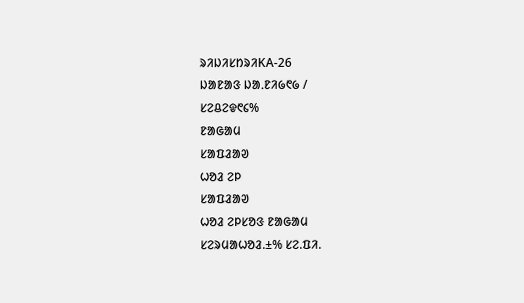ᱨᱤᱡᱤᱥᱴᱨᱤKA-26
ᱡᱟᱱᱟᱝ ᱡᱟᱹᱱᱤ᱙᱖᱙ /
ᱥᱮᱪᱮᱫ᱖᱔%
ᱱᱟᱜᱟᱢ
ᱥᱟᱯᱲᱟᱣ
ᱦᱚᱲ ᱮᱞ
ᱥᱟᱯᱲᱟᱣ
ᱦᱚᱲ ᱮᱞᱥᱚᱝ ᱱᱟᱜᱟᱢ
ᱥᱮᱨᱢᱟᱦᱚᱲ.±% ᱥᱮ.ᱯᱤ.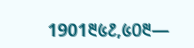1901᱓᱕᱒,᱕᱐᱓—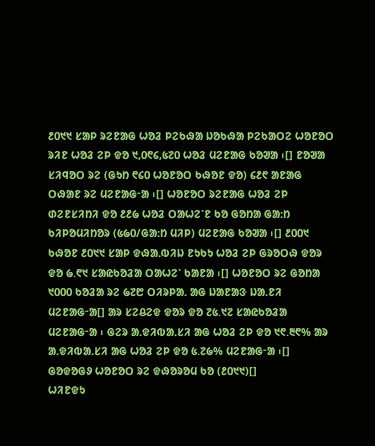᱒᱐᱑᱑ ᱥᱟᱞ ᱨᱮᱱᱟᱜ ᱦᱚᱲ ᱞᱮᱠᱷᱟ ᱡᱚᱠᱷᱟ ᱞᱮᱠᱟᱛᱮ ᱦᱚᱱᱚᱛ ᱨᱤᱱ ᱦᱚᱲ ᱮᱞ ᱫᱚ ᱑,᱐᱖᱔,᱕᱗᱐ ᱦᱚᱲ ᱢᱮᱱᱟᱜ ᱠᱚᱣᱟ ᱾[] ᱱᱚᱣᱟ ᱥᱤᱧᱚᱛ ᱨᱮ (ᱜᱩᱴ ᱖᱔᱐ ᱦᱚᱱᱚᱛ ᱠᱷᱚᱱ ᱫᱚ) ᱔᱒᱖ ᱟᱱᱟᱜ ᱛᱷᱟᱱ ᱨᱮ ᱢᱮᱱᱟᱜᱼᱟ ᱾[] ᱦᱚᱱᱚᱛ ᱨᱮᱱᱟᱜ ᱦᱚᱲ ᱮᱞ ᱰᱮᱱᱥᱤᱴᱤ ᱫᱚ ᱒᱒᱙ ᱦᱚᱲ ᱛᱟᱦᱮᱸᱱ ᱠᱚ ᱜᱚᱴᱟ ᱜᱟᱺᱴ ᱠᱤᱞᱚᱢᱤᱴᱚᱨ (᱕᱙᱐/ᱜᱟᱺᱴ ᱢᱤᱞ) ᱢᱮᱱᱟᱜ ᱠᱚᱣᱟ ᱾[] ᱒᱐᱐᱑ ᱠᱷᱚᱱ ᱒᱐᱑᱑ ᱥᱟᱞ ᱫᱷᱟᱹᱵᱤᱡ ᱱᱩᱠᱩ ᱦᱚᱲ ᱮᱞ ᱜᱨᱚᱛᱷ ᱫᱚᱨ ᱫᱚ ᱙.᱖᱑ ᱥᱟᱭᱠᱚᱲᱟ ᱛᱟᱦᱮᱸ ᱠᱟᱱᱟ ᱾[] ᱦᱚᱱᱚᱛ ᱨᱮ ᱜᱚᱴᱟ ᱑᱐᱐᱐ ᱠᱚᱲᱟ ᱨᱮ ᱙᱗᱘ ᱛᱤᱨᱞᱟᱹ ᱟᱜ ᱡᱟᱱᱟᱝ ᱡᱟᱹᱱᱤ ᱢᱮᱱᱟᱜᱼᱟ[] ᱟᱨ ᱥᱮᱪᱮᱫ ᱫᱚᱨ ᱫᱚ ᱗᱕.᱑᱗ ᱥᱟᱭᱠᱚᱲᱟ ᱢᱮᱱᱟᱜᱼᱟ ᱾ ᱜᱮᱨ ᱟᱹᱫᱤᱵᱟᱹᱥᱤ ᱟᱜ ᱦᱚᱲ ᱮᱞ ᱫᱚ ᱑᱖.᱓᱖% ᱟᱨ ᱟᱹᱫᱤᱵᱟᱹᱥᱤ ᱟᱜ ᱦᱚᱲ ᱮᱞ ᱫᱚ ᱕.᱗᱙% ᱢᱮᱱᱟᱜᱼᱟ ᱾[]
ᱜᱚᱫᱚᱜᱽ ᱦᱚᱱᱚᱛ ᱨᱮ ᱫᱷᱚᱨᱚᱢ ᱠᱚ (᱒᱐᱑᱑)[]
ᱦᱤᱱᱫᱩ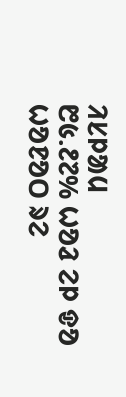ᱤᱥᱞᱟᱢ
᱘᱕.᱒᱗% ᱦᱚᱲ ᱮᱞ ᱫᱚ ᱦᱚᱱᱚᱛ ᱨᱮ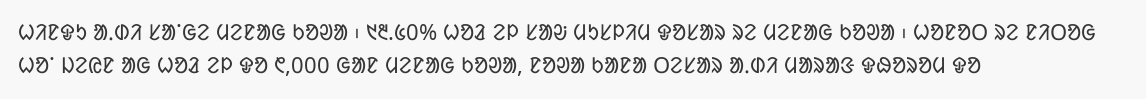ᱦᱤᱱᱫᱩ ᱟᱹᱰᱤ ᱥᱟᱸᱜᱮ ᱢᱮᱱᱟᱜ ᱠᱚᱣᱟ ᱾ ᱑᱓.᱕᱐% ᱦᱚᱲ ᱮᱞ ᱥᱟᱶ ᱢᱩᱥᱞᱤᱢ ᱫᱚᱥᱟᱨ ᱨᱮ ᱢᱮᱱᱟᱜ ᱠᱚᱣᱟ ᱾ ᱦᱚᱱᱚᱛ ᱨᱮ ᱱᱤᱛᱚᱜ ᱦᱚᱸ ᱡᱮᱭᱱ ᱟᱜ ᱦᱚᱲ ᱮᱞ ᱫᱚ ᱖,᱐᱐᱐ ᱜᱟᱱ ᱢᱮᱱᱟᱜ ᱠᱚᱣᱟ, ᱱᱚᱣᱟ ᱠᱟᱱᱟ ᱛᱮᱥᱟᱨ ᱟᱹᱰᱤ ᱢᱟᱨᱟᱝ ᱫᱷᱚᱨᱚᱢ ᱫᱚ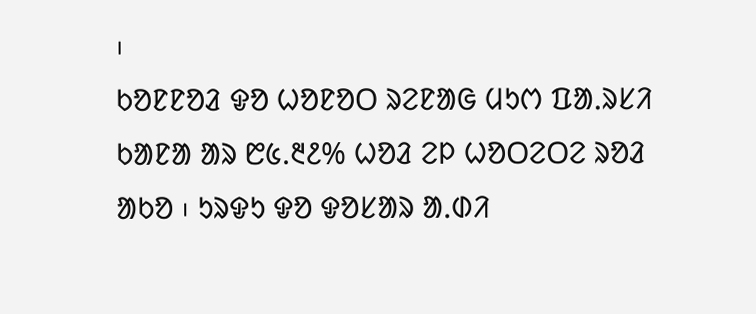᱾
ᱠᱚᱱᱱᱚᱲ ᱫᱚ ᱦᱚᱱᱚᱛ ᱨᱮᱱᱟᱜ ᱢᱩᱬ ᱯᱟᱹᱨᱥᱤ ᱠᱟᱱᱟ ᱟᱨ ᱘᱕.᱓᱒% ᱦᱚᱲ ᱮᱞ ᱦᱚᱛᱮᱛᱮ ᱨᱚᱲ ᱟᱠᱚ ᱾ ᱩᱨᱫᱩ ᱫᱚ ᱫᱚᱥᱟᱨ ᱟᱹᱰᱤ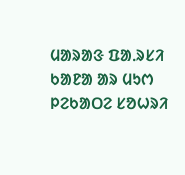ᱢᱟᱨᱟᱝ ᱯᱟᱹᱨᱥᱤ ᱠᱟᱱᱟ ᱟᱨ ᱢᱩᱬ ᱞᱮᱠᱟᱛᱮ ᱥᱚᱦᱨᱤ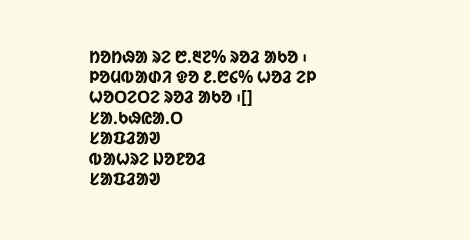ᱴᱚᱴᱷᱟ ᱨᱮ ᱘.᱓᱗% ᱨᱚᱲ ᱟᱠᱚ ᱾ ᱞᱚᱢᱵᱟᱰᱤ ᱫᱚ ᱒.᱘᱔% ᱦᱚᱲ ᱮᱞ ᱦᱚᱛᱮᱛᱮ ᱨᱚᱲ ᱟᱠᱚ ᱾[]
ᱥᱟᱹᱠᱷᱭᱟᱹᱛ
ᱥᱟᱯᱲᱟᱣ
ᱵᱟᱦᱨᱮ ᱡᱚᱱᱚᱲ
ᱥᱟᱯᱲᱟᱣ